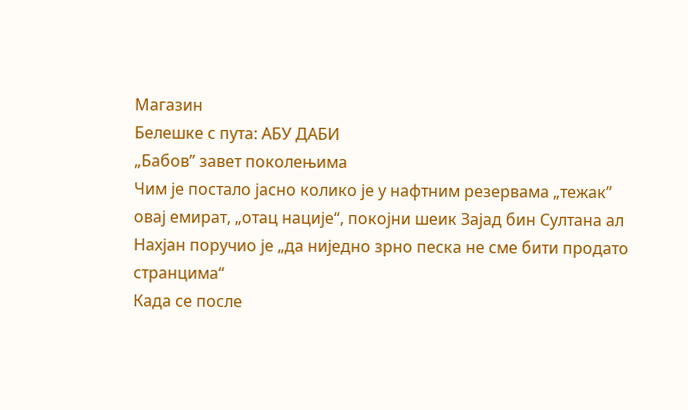Магазин
Белешке с пута: АБУ ДАБИ
„Бабoв” завет поколењима
Чим је постало јасно колико је у нафтним резервама „тежак” овај емират, „отац нације“, покојни шеик Зајад бин Султана ал Нахјан поручио је „да ниједно зрно песка не сме бити продато странцима“
Када се после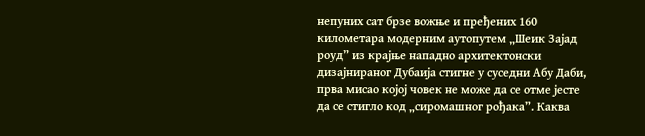непуних сат брзе вожње и пређених 160 километара модерним аутопутем „Шеик Зајад роуд” из крајње нападно архитектонски дизајнираног Дубаија стигне у суседни Абу Даби, прва мисао којој човек не може да се отме јесте да се стигло код „сиромашног рођака”. Каква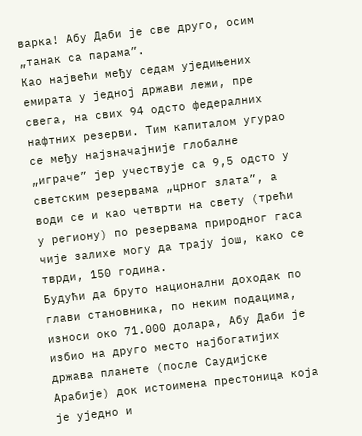варка! Абу Даби је све друго, осим „танак са парама”.
Као највећи међу седам уједињених емирата у једној држави лежи, пре свега, на свих 94 одсто федералних нафтних резерви. Тим капиталом угурао се међу најзначајније глобалне „играче” јер учествује са 9,5 одсто у светским резервама „црног злата”, а води се и као четврти на свету (трећи у региону) по резервама природног гаса чије залихе могу да трају још, како се тврди, 150 година.
Будући да бруто национални доходак по глави становника, по неким подацима, износи око 71.000 долара, Абу Даби је избио на друго место најбогатијих држава планете (после Саудијске Арабије) док истоимена престоница која је уједно и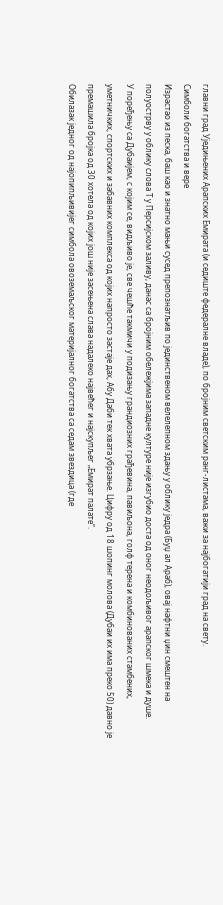главни град Уједињених Арапских Емирата (и седиште федералне владе), по бројним светским ранг-листама, важи за најбогатији град на свету.
Симболи богатства и вере
Израстао из песка, баш као и знатно мањи сусед препознатљив по јединственом велелепном здању у облику једра (Буџ ал Араб), овај нафтни џин смештен на полуострву у облику слова Т у Персијском заливу, данас са бројним обележјима западне културе није изгубио доста од оног неодољивог арапског шмека и душе.
У поређењу са Дубаијем, с којим се, видљиво је, све чешће такмичи у подизању грандиозних грађевина, павиљона, голф терена и комбинованих стамбених, уметничких, спортских и забавних комплекса од којих напросто застаје дах, Абу Даби тек хвата убрзање. Цифру од 18 шопинг молова (Дубаи их има преко 50) давно је премашила бројка од 30 хотела од којих још није засењена слава надалеко највећег и најскупљег „Емират палате”.
Обилазак једног од најопипљивијег симбола овоземаљског материјалног богатства са седам звездица (где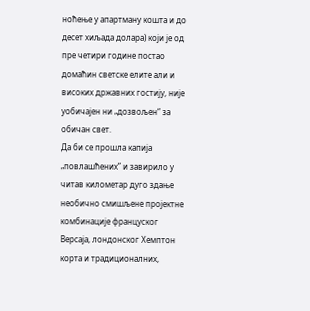ноћење у апартману кошта и до десет хиљада долара) који је од пре четири године постао домаћин светске елите али и високих државних гостију, није уобичајен ни „дозвољен“ за обичан свет.
Да би се прoшла капија „повлашћених” и завирило у читав километар дуго здање необично смишљене пројектне комбинације француског Версаја, лондонског Хемптон корта и традиционалних,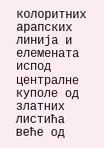колоритних арапских линија и елемената испод централне куполе од златних листића веће од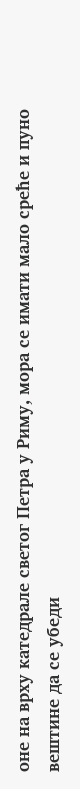оне на врху катедрале светог Петра у Риму, мора се имати мало среће и пуно вештине да се убеди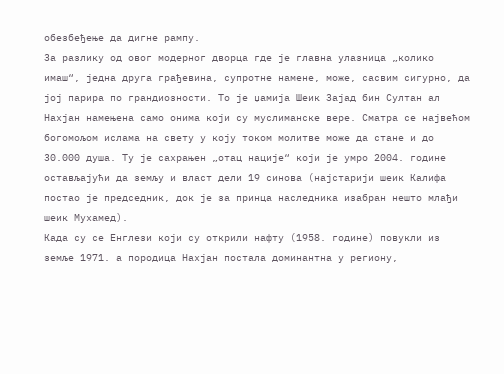обезбеђење да дигне рампу.
За разлику од овог модерног дворца где је главна улазница „колико имаш“, једна друга грађевина, супротне намене, може, сасвим сигурно, да јој парира по грандиозности. То је џамија Шеик Зајад бин Султан ал Нахјан намењена само онима који су муслиманске вере. Сматра се највећом богомољом ислама на свету у коју током молитве може да стане и до 30.000 душа. Ту је сахрањен „отац нације“ који је умро 2004. године остављајући да земљу и власт дели 19 синова (најстарији шеик Калифа постао је председник, док је за принца наследника изабран нешто млађи шеик Мухамед).
Када су се Енглези који су открили нафту (1958. године) повукли из земље 1971. а породица Нахјан постала доминантна у региону,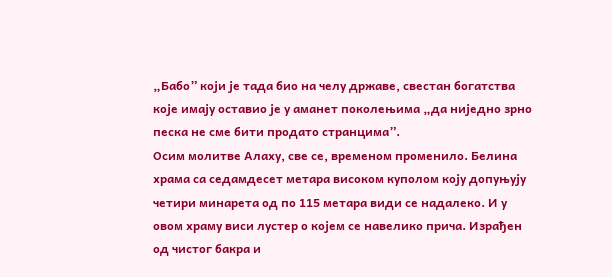„Бабо” који је тада био на челу државе, свестан богатства које имају оставио је у аманет поколењима „да ниједно зрно песка не сме бити продато странцима”.
Осим молитве Алаху, све се, временом променило. Белина храма са седамдесет метара високом куполом коју допуњују четири минарета од по 115 метара види се надалеко. И у овом храму виси лустер о којем се навелико прича. Израђен од чистог бакра и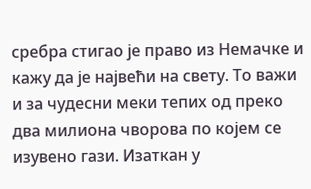сребра стигао је право из Немачке и кажу да је највећи на свету. То важи и за чудесни меки тепих од преко два милиона чворова по којем се изувено гази. Изаткан у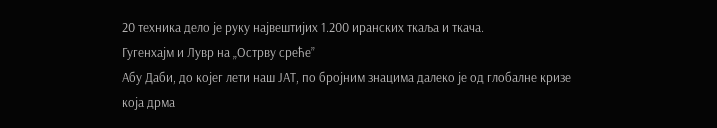20 техника дело је руку највештијих 1.200 иранских ткаља и ткача.
Гугенхајм и Лувр на „Острву среће”
Абу Даби, до којег лети наш ЈАТ, по бројним знацима далеко је од глобалне кризе која дрма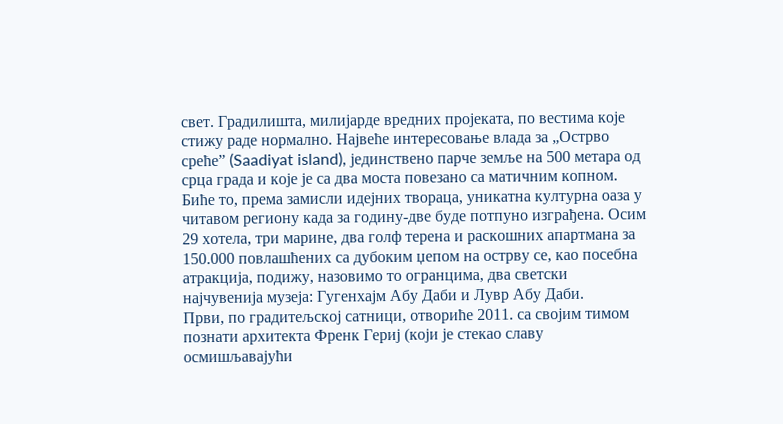свет. Градилишта, милијарде вредних пројеката, по вестима које стижу раде нормално. Највеће интересовање влада за „Острво среће” (Saadiyat island), јединствено парче земље на 500 метара од срца града и које је са два моста повезано са матичним копном.
Биће то, према замисли идејних твораца, уникатна културна оаза у читавом региону када за годину-две буде потпуно изграђена. Осим 29 хотела, три марине, два голф терена и раскошних апартмана за 150.000 повлашћених са дубоким џепом на острву се, као посебна атракција, подижу, назовимо то огранцима, два светски најчувенија музеја: Гугенхајм Абу Даби и Лувр Абу Даби.
Први, по градитељској сатници, отвориће 2011. са својим тимом познати архитекта Френк Гериј (који је стекао славу осмишљавајући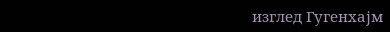изглед Гугенхајм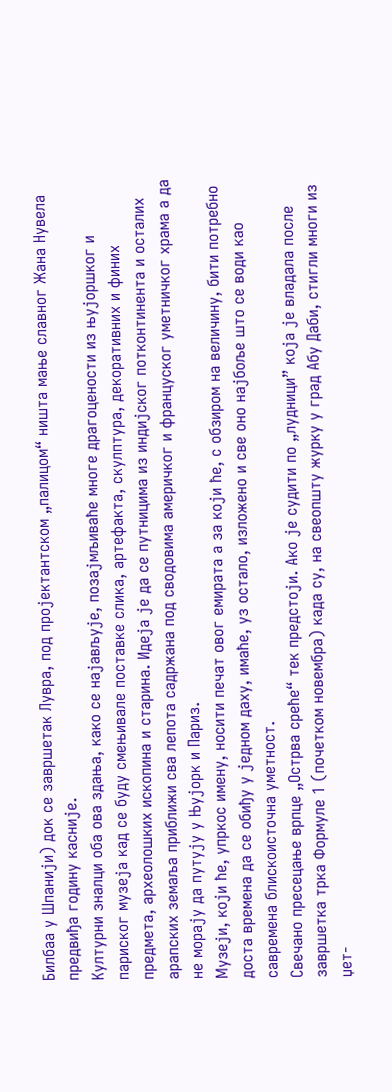Билбаа у Шпанији) док се завршетак Лувра, под пројектантском „палицом“ ништа мање славног Жана Нувела предвиђа годину касније.
Културни зналци оба ова здања, како се најављује, позајмљиваће многе драгоцености из њујоршког и париског музеја кад се буду смењивале поставке слика, артефакта, скулптура, декоративних и финих предмета, археолошких ископина и старина. Идеја је да се путницима из индијског потконтинента и осталих арапских земаља приближи сва лепота садржана под сводовима америчког и француског уметничког храма а да не морају да путују у Њујорк и Париз.
Музеји, који ће, упркос имену, носити печат овог емирата а за који ће, с обзиром на величину, бити потребно доста времена да се обиђу у једном даху, имаће, уз остало, изложено и све оно најбоље што се води као савремена блискоисточна уметност.
Свечано пресецање врпце „Острва среће“ тек предстоји. Ако је судити по „лудници” која је владала после завршетка трка Формуле 1 (почетком новембра) када су, на свеопшту журку у град Абу Даби, стигли многи из џет-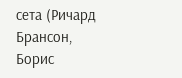сета (Ричард Брансон, Борис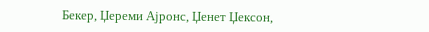Бекер, Џереми Ајронс, Џенет Џексон,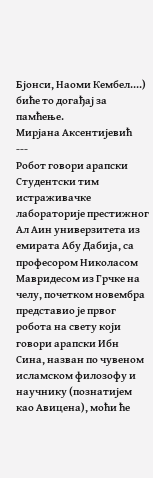Бјонси, Наоми Кембел....) биће то догађај за памћење.
Мирјана Аксентијевић
---
Робот говори арапски
Студентски тим истраживачке лабораторије престижног Ал Аин универзитета из емирата Абу Дабија, са професором Николасом Мавридесом из Грчке на челу, почетком новембра представио је првог робота на свету који говори арапски Ибн Сина, назван по чувеном исламском филозофу и научнику (познатијем као Авицена), моћи ће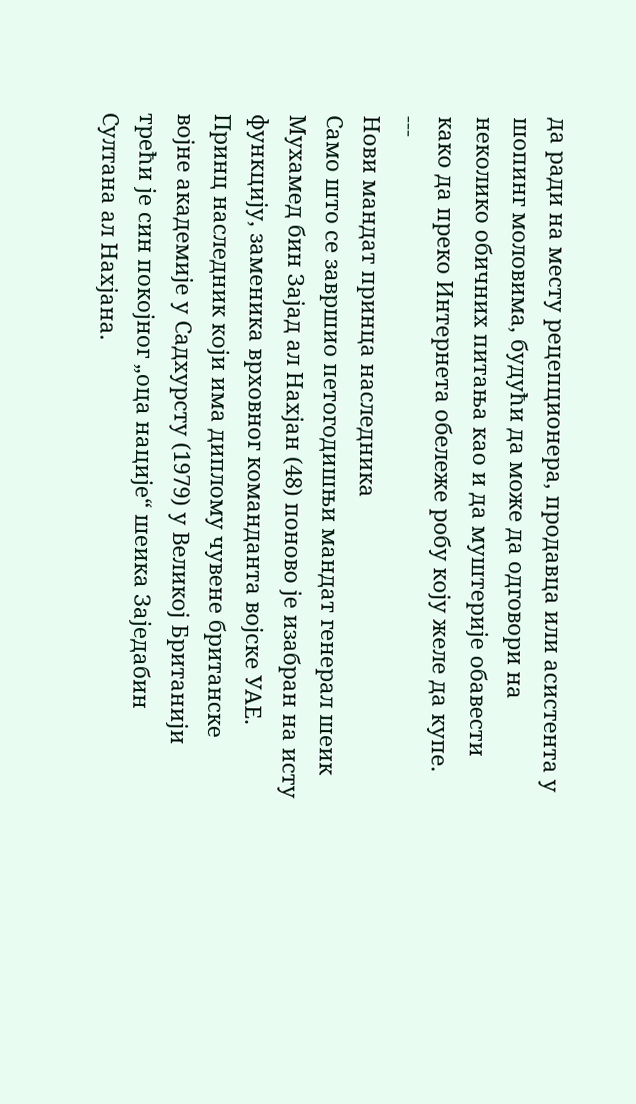да ради на месту рецепционера, продавца или асистента у шопинг моловима, будући да може да одговори на неколико обичних питања као и да муштерије обавести како да преко Интернета обележе робу коју желе да купе.
---
Нови мандат принца наследника
Само што се завршио петогодишњи мандат генерал шеик Мухамед бин Зајад ал Нахјан (48) поново је изабран на исту функцију, заменика врховног команданта војске УАЕ. Принц наследник који има диплому чувене британске војне академије у Садхурсту (1979) у Великој Британији трећи је син покојног „оца нације“ шеика Заједабин Султана ал Нахјана.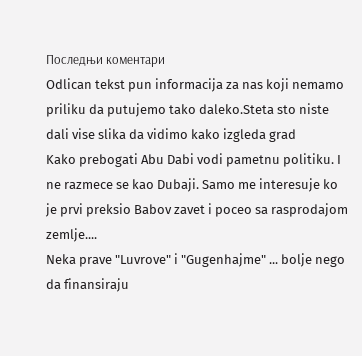Последњи коментари
Odlican tekst pun informacija za nas koji nemamo priliku da putujemo tako daleko.Steta sto niste dali vise slika da vidimo kako izgleda grad
Kako prebogati Abu Dabi vodi pametnu politiku. I ne razmece se kao Dubaji. Samo me interesuje ko je prvi preksio Babov zavet i poceo sa rasprodajom zemlje....
Neka prave "Luvrove" i "Gugenhajme" ... bolje nego da finansiraju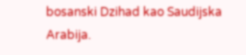bosanski Dzihad kao Saudijska Arabija.